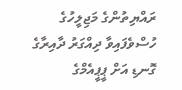ރައްޔިތުންގެ މަޖިލީހުގެ ހުސްވެފައިވާ ދިއްގަރު ދާއިރާގެ ގޮނޑި އަށް ޕީޕީއެމްގެ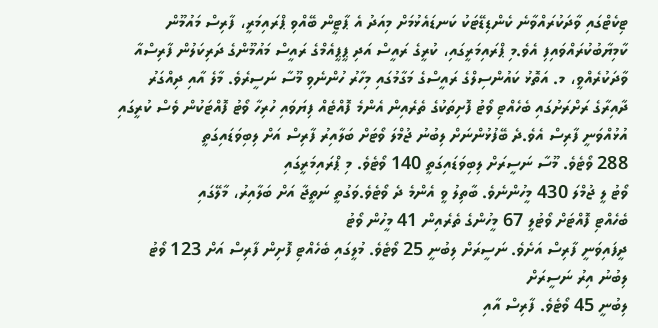ޓިކެޓްގައި ވާދަކުރައްވާނެ ކެންޑިޑޭޓަކު ކަނޑައެޅުމަށް މިއަދު އެ ޕާޓީން ބޭއްވި ޕްރައިމަރީ، ފާރިސް މައުމޫން ކާމިޔާބުކުރައްވައިފި އެވެ.މި ޕްރައިމަރީގައި، ކުރީގެ ރައީސް އަދި ޕީޕީއެމްގެ ރައީސް މައުމޫންގެ ދަރިކަލުން ފާރިސްއާ ވާދަކުރެއްވީ، މ. އަތޮޅު ކައުންސިލްގެ ރައީސްގެ މަގާމުގައި މިހާރު ހުންނެވި މޫސާ ނަސީރެވެ. މާލެ އާއި ދިއްގަރު ދާއިރާގެ ރަށްރަށުގައި ބެހެއްޓި ވޯޓު ފޮށިތަކުގެ ތެރެއިން އެންމެ ފޮއްޓެއް ފިޔަވައި ހުރިހާ ވޯޓު ފޮއްޓަކުން ވެސް ކުރީގައި އުޅުއްވަނީ ފާރިސް އެވެ.ދެ ބޭފުޅުންނަށް ލިބުނު ޖުމްލަ ވޯޓަށް ބަލާއިރު ފާރިސް އަށް ލިބިވަޑައިގަތީ
288 ވޯޓެވެ. މޫސާ ނަސީރަށް ލިބިވަޑައިގަތީ 140 ވޯޓެވެ. މި ޕްރައިމަރީގައި
ވޯޓު ލީ ޖުމްލަ 430 މީހުންނެވެ. ބާތިލު ވީ އެންމެ ދެ ވޯޓެވެ.ވަގުތީ ނަތީޖާ އަށް ބަލާއިރު، މާލޭގައި
ބެހެއްޓި ފޮއްޓަށް ވޯޓުލީ 67 މީހުންގެ ތެރެއިން 41 މީހުން ވޯޓު
ދީފައިވަނީ ފާރިސް އަށެވެ. ނަސީރަށް ލިބުނީ 25 ވޯޓެވެ. މުލީގައި ބެހެއްޓި ފޮށިން ފާރިސް އަށް 123 ވޯޓު ލިބުނު އިރު ނަސީރަށް
ލިބުނީ 45 ވޯޓެވެ. ފާރިސް އާއި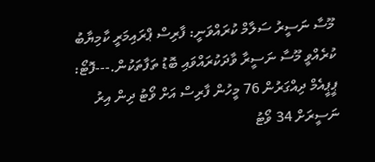މޫސާ ނަސީރު ސަލާމް ކުރައްވަނީ: ފާރިސް ޕްރައިމަރީ ކާމިޔާބު ކުރެއްވީ މޫސާ ނަސީރާ ވާދަކުރައްވައި ބޮޑު ތަފާތަކުން.---ފޮޓޯ: ޕީޕީއެމް ދިއްގަރުން 76 މީހުން ފާރިސް އަށް ވޯޓު ދިން އިރު
ނަސީރަށް 34 ވޯޓު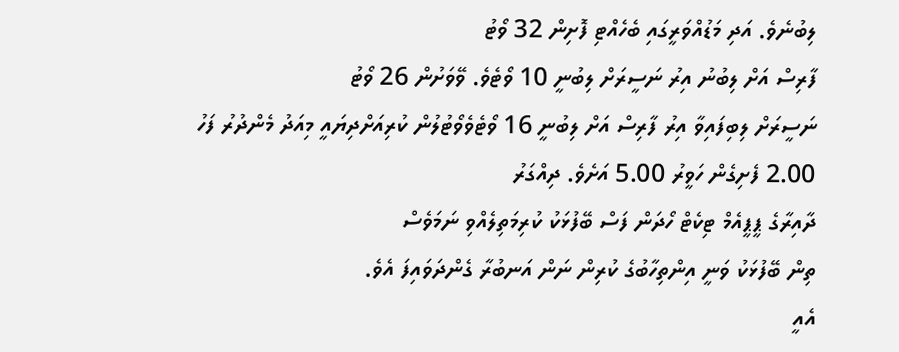ލިބުނެވެ. އަދި މަޑުއްވަރީގައި ބެހެއްޓި ފޮށިން 32 ވޯޓު
ފާރިސް އަށް ލިބުނު އިރު ނަސީރަށް ލިބުނީ 10 ވޯޓެވެ. ވޭވަށުން 26 ވޯޓު
ނަސީރަށް ލިބިފައިވާ އިރު ފާރިސް އަށް ލިބުނީ 16 ވޯޓެވެވޯޓުލުން ކުރިއަށްދިޔައީ މިއަދު މެންދުރު ފަހު 2.00 ފެށިގެން ހަވީރު 5.00 އަށެވެ. ދިއްގަރު
ދާއިރާގެ ޕީޕީއެމް ޓިކެޓް ހޯދަން ފަސް ބޭފުޅަކު ކުރިމަތިލެއްވި ނަމަވެސް
ތިން ބޭފުޅަކު ވަނީ އިންތިހާބުގެ ކުރިން ނަން އަނބުރާ ގެންދަވައިފަ އެވެ.
އެއީ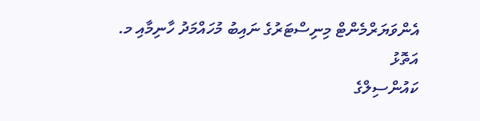އެންވަޔަރްމެންޓް މިނިސްޓަރުގެ ނައިބު މުހައްމަދު ހާނިމާއި މ. އަތޮޅު
ކައުންސިލްގެ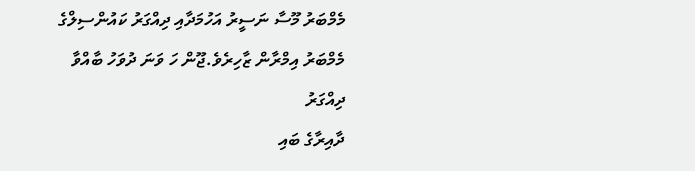މެމްބަރު މޫސާ ނަސީރު އަހުމަދާއި ދިއްގަރު ކައުންސިލްގެ
މެމްބަރު އިމްރާން ޒާހިރެވެ.ޖޫން ހަ ވަނަ ދުވަހު ބާއްވާ ދިއްގަރު
ދާއިރާގެ ބައި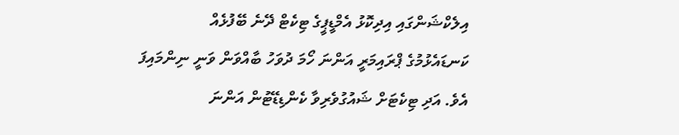އިލެކްޝަންގައި އިދިކޮޅު އެމްޑީޕީގެ ޓިކެޓް ދޭނެ ބޭފުޅެއް
ކަނޑައެޅުމުގެ ޕްރައިމަރީ އަންނަ ހޯމަ ދުވަހު ބާއްވަން ވަނީ ނިންމައިފަ
އެވެ. އަދި ޓިކެޓަށް ޝައުގުވެރިވާ ކެންޑިޑޭޓުން އަންނަ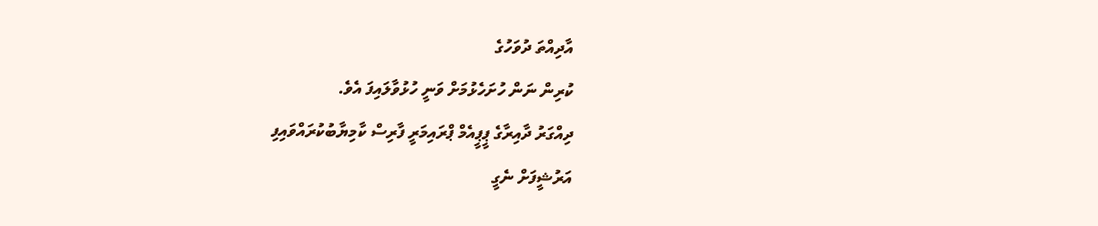އާދިއްތަ ދުވަހުގެ
ކުރިން ނަން ހުށަހެޅުމަށް ވަނީ ހުޅުވާލައިފަ އެވެ.
ދިއްގަރު ދާއިރާގެ ޕީޕީއެމް ޕްރައިމަރީ ފާރިސް ކާމިޔާބުކުރައްވައިފި
އަރުޝީފަށް ނެގީ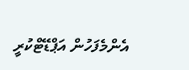އެންމެފަހުން އަޕްޑޭޓްކުރީ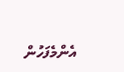އެންމެފަހުން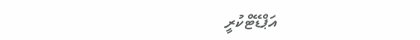އަޕްޑޭޓްކުރީ